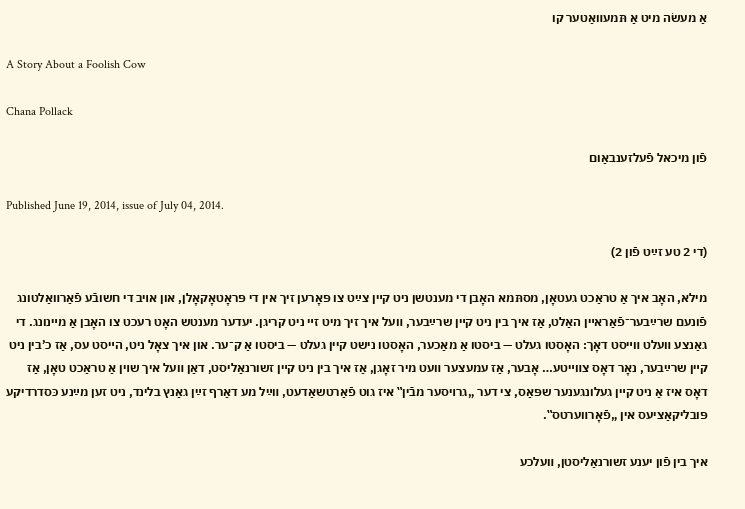אַ מעשׂה מיט אַ תּמעװאַטער קו

A Story About a Foolish Cow

Chana Pollack

פֿון מיכאל פֿעלזענבאַום

Published June 19, 2014, issue of July 04, 2014.

(די 2 טע זײַט פֿון 2)

מילא, האָב איך אַ טראַכט געטאָן, מסתּמא האָבן די מענטשן ניט קײן צײַט צו פּאָרען זיך אין די פּראָטאָקאָלן, און אױב די חשובֿע פֿאַרװאַלטונג פֿונעם שרײַבער־פֿאַראײן האַלט, אַז איך בין ניט קײן שרײַבער, װעל איך זיך מיט זײ ניט קריגן. יעדער מענטש האָט רעכט צו האָבן אַ מײנונג. די גאַנצע װעלט װײסט דאָך: האָסטו געלט — ביסטו אַ מאַכער, האָסטו נישט קיין געלט — ביסטו אַ ק־ער. און איך צאָל ניט, הײסט עס, אַז כ’בין ניט קײן שרײַבער, נאָר דאָס צװײטע… אָבער, אַז עמעצער װעט מיר זאָגן, אַז איך בין ניט קײן זשורנאַליסט, דאַן װעל איך שױן אַ טראַכט טאָן, אַז דאָס איז אַ ניט קײן געלונגענער שפּאַס, צי דער „גרױסער מבֿין‟ איז גוט פֿאַרטשאַדעט, װײַל מע דאַרף זײַן גאַנץ בלינד, ניט זען מײַנע כּסדרדיקע פּובליקאַציעס אין „פֿאָרװערטס‟.

איך בין פֿון יענע זשורנאַליסטן, װעלכע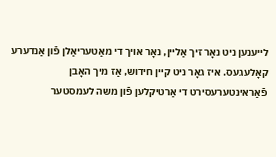לײענען ניט נאָר זיך אַלײן, נאָר אױך די מאַטעריאַלן פֿון אַנדערע קאָלעגעס. איז גאָר ניט קײן חידוש, אַז מיך האָבן פֿאַראינטערעסירט די אַרטיקלען פֿון משה לעמסטער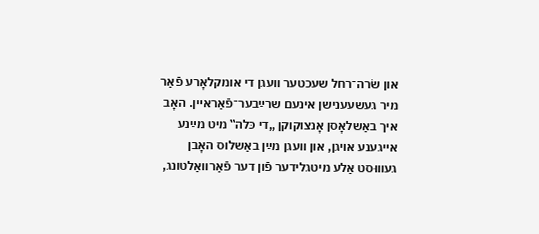און שׂרה־רחל שעכטער װעגן די אומקלאָרע פֿאַר מיר געשעענישן אינעם שרײַבער־פֿאַראײן. האָב איך באַשלאָסן אָנצוקוקן „די כּלה‟ מיט מײַנע אײגענע אױגן, און װעגן מײַן באַשלוס האָבן געװוּסט אַלע מיטגלידער פֿון דער פֿאַרװאַלטונג,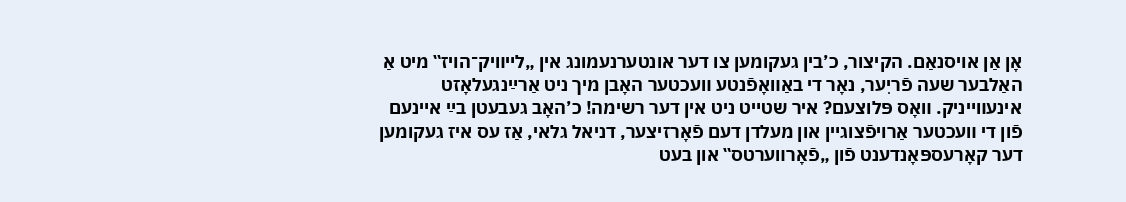אָן אַן אױסנאַם. הקיצור, כ’בין געקומען צו דער אונטערנעמונג אין „לײװיק־הױז‟ מיט אַ האַלבער שעה פֿריִער, נאָר די באַװאָפֿנטע װעכטער האָבן מיך ניט אַרײַנגעלאָזט אינעװײניק. װאָס פּלוצעם? איר שטײט ניט אין דער רשימה! כ’האָב געבעטן בײַ אײנעם פֿון די װעכטער אַרױפֿצוגײן און מעלדן דעם פֿאָרזיצער, דניאל גלאי, אַז עס איז געקומען דער קאָרעספּאָנדענט פֿון „פֿאָרװערטס‟ און בעט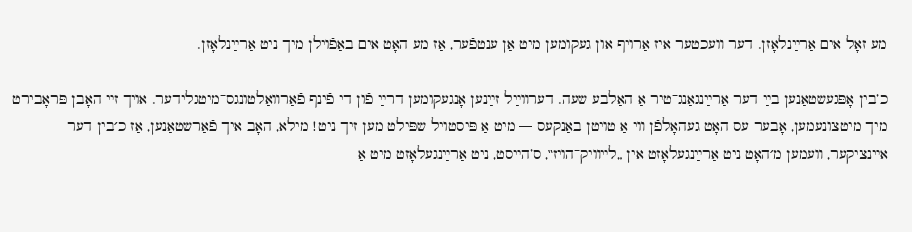מע זאָל אים אַרײַנלאָזן. דער װעכטער איז אַרױף און געקומען מיט אַן ענטפֿער, אַז מע האָט אים באַפֿױלן מיך ניט אַרײַנלאָזן.

כ’בין אָפּגעשטאַנען בײַ דער אַרײַנגאַנג־טיר אַ האַלבע שעה. דערװײַל זײַנען אָנגעקומען דרײַ פֿון די פֿינף פֿאַרװאַלטונגס־מיטגלידער. אױך זײ האָבן פּראָבירט מיך מיטצונעמען, אָבער עס האָט געהאָלפֿן װי אַ טױטן באַנקעס — מיט אַ פּיסטויל שפּילט מען זיך ניט! מילא, האָב איך פֿאַרשטאַנען, אַז כ׳בין דער אײנציקער, װעמען מ׳האָט ניט אַרײַנגעלאָזט אין „לײװיק־הױז‟, ס’הײסט, ניט אַרײַנגעלאָזט מיט אַ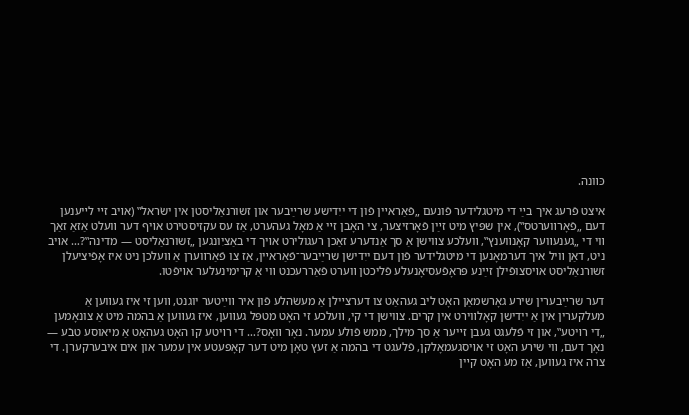כּװנה.

איצט פֿרעג איך בײַ די מיטגלידער פֿונעם „פֿאַראײן פֿון די ייִדישע שרײַבער און זשורנאַליסטן אין ישׂראל‟ (אױב זײ לײענען דעם „פֿאָרװערטס‟), אין שפּיץ מיט זײַן פֿאָרזיצער, צי האָבן זײ אַ מאָל געהערט, אַז עס עקזיסטירט אױף דער װעלט אַזאַ זאַך װי די „גענעװער קאָנװענץ‟, װעלכע צװישן אַ סך אַנדערע זאַכן רעגולירט אױך די באַציִונגען „זשורנאַליסט — מדינה‟?… אױב ניט, דאַן װיל איך דערמאָנען די מיטגלידער פֿון דעם ייִדישן שרײַבער־פֿאַראײן, אַז צו פֿאַרװערן אַ װעלכן ניט איז אָפֿיציעלן זשורנאַליסט אױסצופֿילן זײַנע פּראָפֿעסיאָנעלע פֿליכטן װערט פֿאַררעכנט װי אַ קרימינעלער אױפֿטו.

דער שרײַבערין שירע גאָרשמאַן האָט ליב געהאַט צו דערצײלן אַ מעשׂהלע פֿון איר װײַטער יוגנט, װען זי איז געװען אַ מעלקערין אין אַ ייִדישן קאָלװירט אין קרים. צװישן די קי, װעלכע זי האָט מטפּל געװען, איז געװען אַ בהמה מיט אַ צונאָמען „די רױטע‟, און זי פֿלעגט געבן זײער אַ סך מילך, ממש פֿולע עמער. נאָר װאָס?… די רױטע קו האָט געהאַט אַ מיאוסע טבֿע — נאָך דעם, װי שירע האָט זי אױסגעמאָלקן, פֿלעגט די בהמה אַ זעץ טאָן מיט דער קאָפּעטע אין עמער און אים איבערקערן. די צרה איז געװען, אַז מע האָט קײן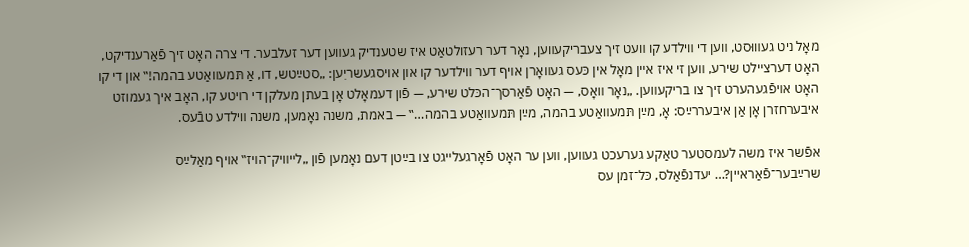מאָל ניט געװוּסט, װען די װילדע קו װעט זיך צעבריקעװען, נאָר דער רעזולטאַט איז שטענדיק געװען דער זעלבער. די צרה האָט זיך פֿאַרענדיקט, האָט דערצײלט שירע, װען זי איז אײן מאָל אין כּעס געװאָרן אױף דער װילדער קו און אויסגעשריִען: „סטײַטש, דו, אַ תּמעװאַטע בהמה!‟ און די קו האָט אױפֿגעהערט זיך צו בריקעװען. „נאָר װאָס, — האָט פֿאַרסך־הכּלט שירע, — פֿון דעמאָלט אָן בעתן מעלקן די רױטע קו, האָב איך געמוזט איבערחזרן אָן אַן איבעררײַס: אָ, מײַן תּמעװאַטע בהמה, מײַן תּמעװאַטע בהמה…‟ — באמת, משנה נאָמען, משנה װילדע טבֿעס.

אפֿשר איז משה לעמסטער טאַקע גערעכט געװען, װען ער האָט פֿאָרגעלײגט צו בײַטן דעם נאָמען פֿון „לײװיק־הױז‟ אױף מאַלײַס שרײַבער־פֿאַראײן?… יעדנפֿאַלס, כּל־זמן עס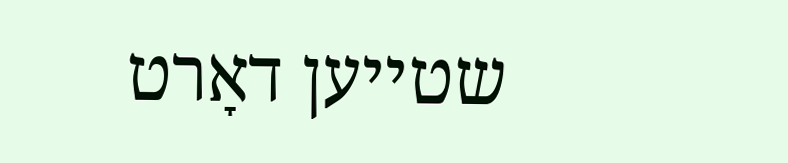שטייען דאָרט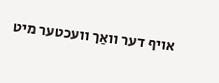אויף דער וואַך וועכטער מיט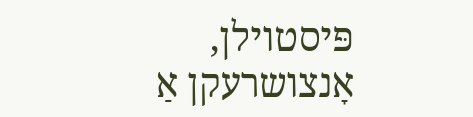פּיסטוילן, אָנצושרעקן אַ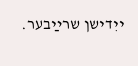ייִדישן שרײַבער.